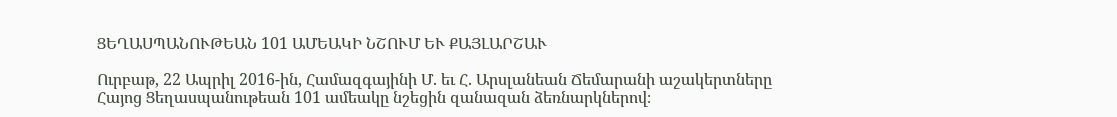ՑԵՂԱՍՊԱՆՈՒԹԵԱՆ 101 ԱՄԵԱԿԻ ՆՇՈՒՄ ԵՒ ՔԱՅԼԱՐՇԱՒ

Ուրբաթ, 22 Ապրիլ 2016-ին, Համազգայինի Մ. եւ Հ. Արսլանեան Ճեմարանի աշակերտները Հայոց Ցեղասպանութեան 101 ամեակը նշեցին զանազան ձեռնարկներով։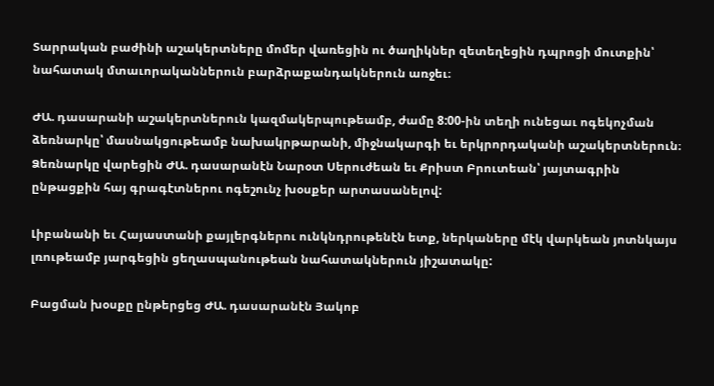Տարրական բաժինի աշակերտները մոմեր վառեցին ու ծաղիկներ զետեղեցին դպրոցի մուտքին՝ նահատակ մտաւորականներուն բարձրաքանդակներուն առջեւ։

ԺԱ. դասարանի աշակերտներուն կազմակերպութեամբ, ժամը 8:00-ին տեղի ունեցաւ ոգեկոչման ձեռնարկը՝ մասնակցութեամբ նախակրթարանի, միջնակարգի եւ երկրորդականի աշակերտներուն։ Ձեռնարկը վարեցին ԺԱ. դասարանէն Նարօտ Սերուժեան եւ Քրիստ Բրուտեան՝ յայտագրին ընթացքին հայ գրագէտներու ոգեշունչ խօսքեր արտասանելով:

Լիբանանի եւ Հայաստանի քայլերգներու ունկնդրութենէն ետք, ներկաները մէկ վարկեան յոտնկայս լռութեամբ յարգեցին ցեղասպանութեան նահատակներուն յիշատակը:

Բացման խօսքը ընթերցեց ԺԱ. դասարանէն Յակոբ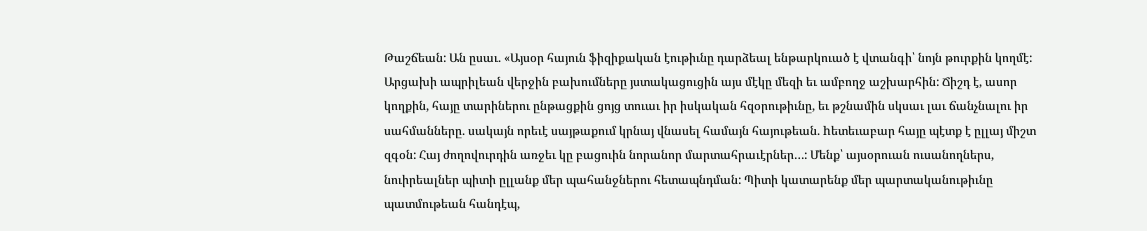Թաշճեան: Ան ըսաւ. «Այսօր հայուն ֆիզիքական էութիւնը դարձեալ ենթարկուած է վտանգի՝ նոյն թուրքին կողմէ: Արցախի ապրիլեան վերջին բախումները յստակացուցին այս մէկը մեզի եւ ամբողջ աշխարհին: Ճիշդ է, ասոր կողքին, հայը տարիներու ընթացքին ցոյց տուաւ իր իսկական հզօրութիւնը, եւ թշնամին սկսաւ լաւ ճանչնալու իր սահմանները. սակայն որեւէ սայթաքում կրնայ վնասել համայն հայութեան. hետեւաբար հայը պէտք է ըլլայ միշտ զգօն: Հայ ժողովուրդին առջեւ կը բացուին նորանոր մարտահրաւէրներ…: Մենք՝ այսօրուան ուսանողներս, նուիրեալներ պիտի ըլլանք մեր պահանջներու հետապնդման: Պիտի կատարենք մեր պարտականութիւնը պատմութեան հանդէպ,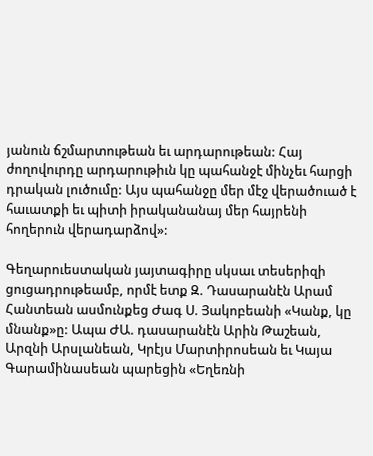յանուն ճշմարտութեան եւ արդարութեան: Հայ ժողովուրդը արդարութիւն կը պահանջէ մինչեւ հարցի դրական լուծումը: Այս պահանջը մեր մէջ վերածուած է հաւատքի եւ պիտի իրականանայ մեր հայրենի հողերուն վերադարձով»:

Գեղարուեստական յայտագիրը սկսաւ տեսերիզի ցուցադրութեամբ, որմէ ետք Զ. Դասարանէն Արամ Հանտեան ասմունքեց Ժագ Ս. Յակոբեանի «Կանք, կը մնանք»ը: Ապա ԺԱ. դասարանէն Արին Թաշեան, Արզնի Արսլանեան, Կրէյս Մարտիրոսեան եւ Կայա Գարամինասեան պարեցին «Եղեռնի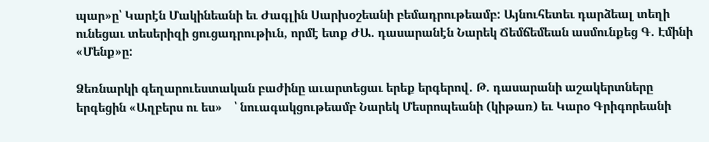պար»ը՝ Կարէն Մակինեանի եւ Ժագլին Սարխօշեանի բեմադրութեամբ: Այնուհետեւ դարձեալ տեղի ունեցաւ տեսերիզի ցուցադրութիւն, որմէ ետք ԺԱ. դասարանէն Նարեկ Ճեմճեմեան ասմունքեց Գ. Էմինի «Մենք»ը:

Ձեռնարկի գեղարուեստական բաժինը աւարտեցաւ երեք երգերով. Թ. դասարանի աշակերտները երգեցին «Աղբերս ու ես»    ՝ նուագակցութեամբ Նարեկ Մեսրոպեանի (կիթառ) եւ Կարօ Գրիգորեանի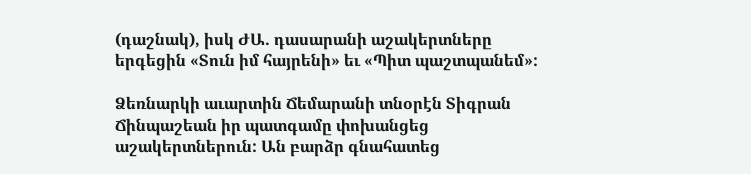(դաշնակ), իսկ ԺԱ. դասարանի աշակերտները երգեցին «Տուն իմ հայրենի» եւ «Պիտ պաշտպանեմ»:

Ձեռնարկի աւարտին Ճեմարանի տնօրէն Տիգրան Ճինպաշեան իր պատգամը փոխանցեց աշակերտներուն: Ան բարձր գնահատեց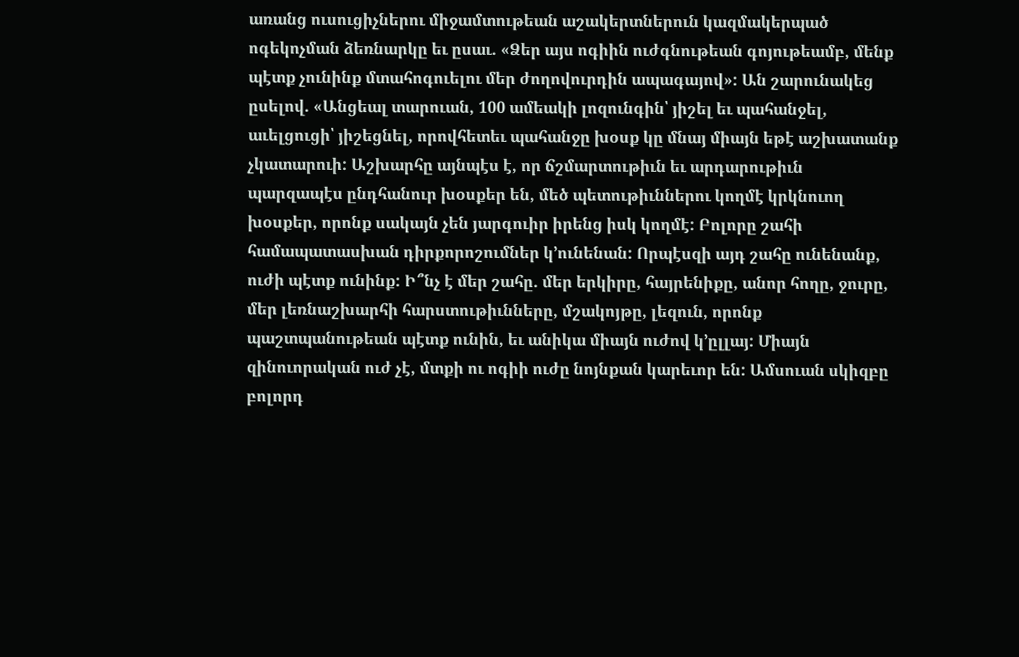առանց ուսուցիչներու միջամտութեան աշակերտներուն կազմակերպած ոգեկոչման ձեռնարկը եւ ըսաւ. «Ձեր այս ոգիին ուժգնութեան գոյութեամբ, մենք պէտք չունինք մտահոգուելու մեր ժողովուրդին ապագայով»: Ան շարունակեց ըսելով. «Անցեալ տարուան, 100 ամեակի լոզունգին՝ յիշել եւ պահանջել, աւելցուցի՝ յիշեցնել, որովհետեւ պահանջը խօսք կը մնայ միայն եթէ աշխատանք չկատարուի: Աշխարհը այնպէս է, որ ճշմարտութիւն եւ արդարութիւն պարզապէս ընդհանուր խօսքեր են, մեծ պետութիւններու կողմէ կրկնուող խօսքեր, որոնք սակայն չեն յարգուիր իրենց իսկ կողմէ: Բոլորը շահի համապատասխան դիրքորոշումներ կ’ունենան: Որպէսզի այդ շահը ունենանք, ուժի պէտք ունինք: Ի՞նչ է մեր շահը. մեր երկիրը, հայրենիքը, անոր հողը, ջուրը, մեր լեռնաշխարհի հարստութիւնները, մշակոյթը, լեզուն, որոնք պաշտպանութեան պէտք ունին, եւ անիկա միայն ուժով կ’ըլլայ: Միայն զինուորական ուժ չէ, մտքի ու ոգիի ուժը նոյնքան կարեւոր են: Ամսուան սկիզբը բոլորդ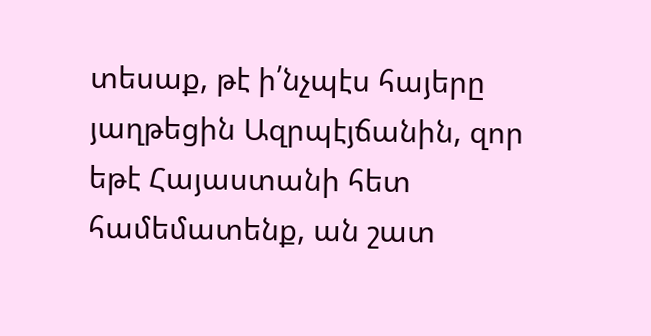տեսաք, թէ ի՛նչպէս հայերը յաղթեցին Ազրպէյճանին, զոր եթէ Հայաստանի հետ համեմատենք, ան շատ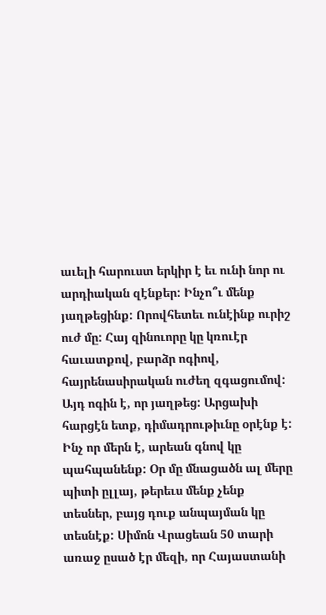աւելի հարուստ երկիր է եւ ունի նոր ու արդիական զէնքեր: Ինչո՞ւ մենք յաղթեցինք: Որովհետեւ ունէինք ուրիշ ուժ մը: Հայ զինուորը կը կռուէր հաւատքով, բարձր ոգիով, հայրենասիրական ուժեղ զգացումով: Այդ ոգին է, որ յաղթեց: Արցախի հարցէն ետք, դիմադրութիւնը օրէնք է: Ինչ որ մերն է, արեան գնով կը պահպանենք: Օր մը մնացածն ալ մերը պիտի ըլլայ, թերեւս մենք չենք տեսներ, բայց դուք անպայման կը տեսնէք: Սիմոն Վրացեան 50 տարի առաջ ըսած էր մեզի, որ Հայաստանի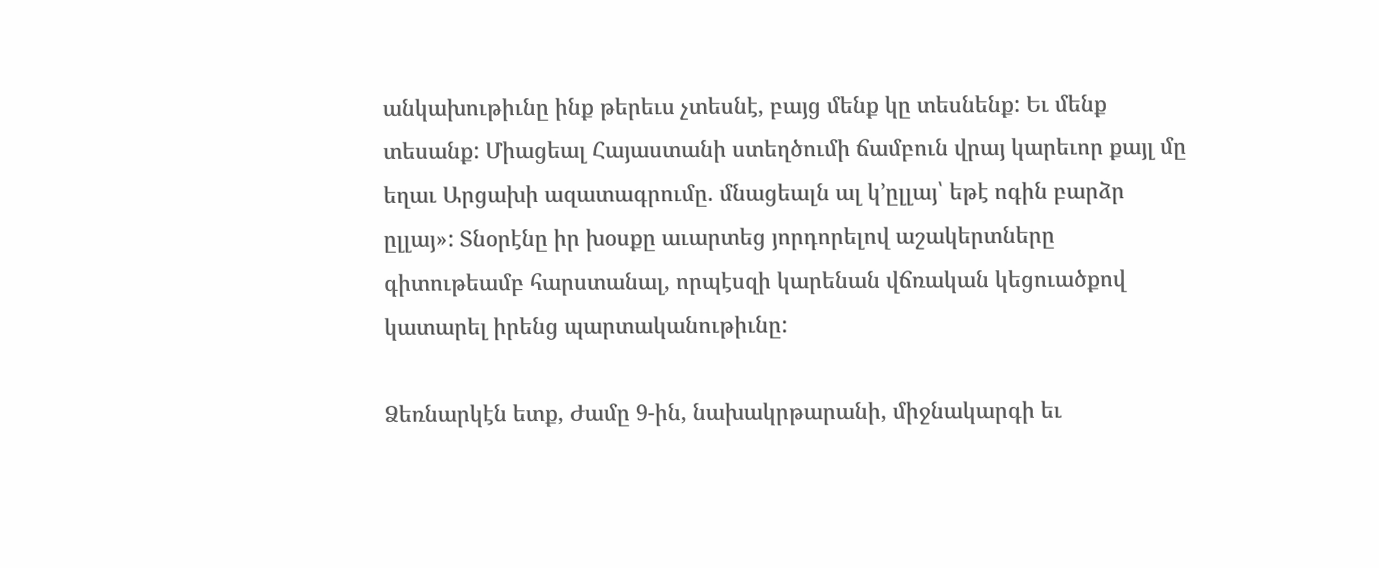անկախութիւնը ինք թերեւս չտեսնէ, բայց մենք կը տեսնենք: Եւ մենք տեսանք: Միացեալ Հայաստանի ստեղծումի ճամբուն վրայ կարեւոր քայլ մը եղաւ Արցախի ազատագրումը. մնացեալն ալ կ’ըլլայ՝ եթէ ոգին բարձր ըլլայ»: Տնօրէնը իր խօսքը աւարտեց յորդորելով աշակերտները գիտութեամբ հարստանալ, որպէսզի կարենան վճռական կեցուածքով կատարել իրենց պարտականութիւնը:

Ձեռնարկէն ետք, Ժամը 9-ին, նախակրթարանի, միջնակարգի եւ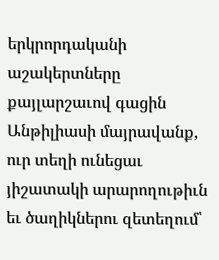երկրորդականի աշակերտները քայլարշաւով գացին Անթիլիասի մայրավանք, ուր տեղի ունեցաւ յիշատակի արարողութիւն եւ ծաղիկներու զետեղում՝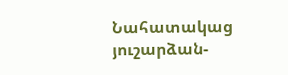Նահատակաց յուշարձան-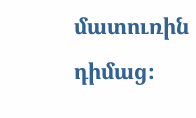մատուռին դիմաց։